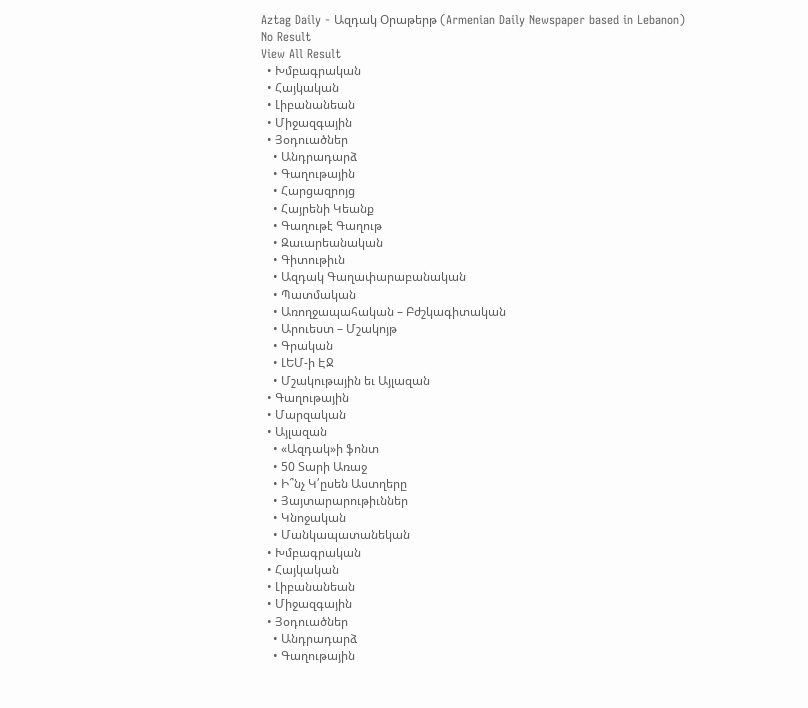Aztag Daily - Ազդակ Օրաթերթ (Armenian Daily Newspaper based in Lebanon)
No Result
View All Result
  • Խմբագրական
  • Հայկական
  • Լիբանանեան
  • Միջազգային
  • Յօդուածներ
    • Անդրադարձ
    • Գաղութային
    • Հարցազրոյց
    • Հայրենի Կեանք
    • Գաղութէ Գաղութ
    • Զաւարեանական
    • Գիտութիւն
    • Ազդակ Գաղափարաբանական
    • Պատմական
    • Առողջապահական – Բժշկագիտական
    • Արուեստ – Մշակոյթ
    • Գրական
    • ԼԵՄ-ի ԷՋ
    • Մշակութային եւ Այլազան
  • Գաղութային
  • Մարզական
  • Այլազան
    • «Ազդակ»ի ֆոնտ
    • 50 Տարի Առաջ
    • Ի՞նչ Կ՛ըսեն Աստղերը
    • Յայտարարութիւններ
    • Կնոջական
    • Մանկապատանեկան
  • Խմբագրական
  • Հայկական
  • Լիբանանեան
  • Միջազգային
  • Յօդուածներ
    • Անդրադարձ
    • Գաղութային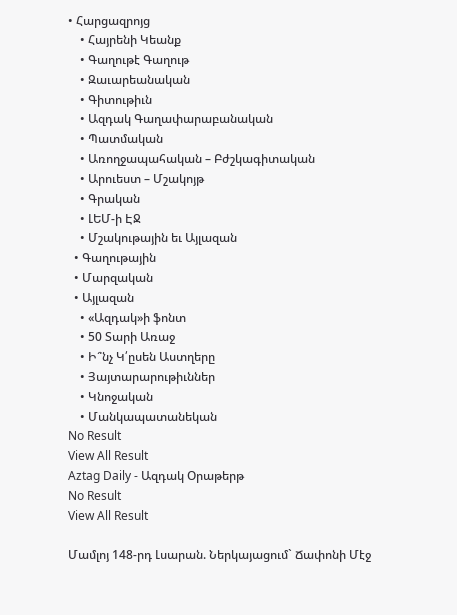• Հարցազրոյց
    • Հայրենի Կեանք
    • Գաղութէ Գաղութ
    • Զաւարեանական
    • Գիտութիւն
    • Ազդակ Գաղափարաբանական
    • Պատմական
    • Առողջապահական – Բժշկագիտական
    • Արուեստ – Մշակոյթ
    • Գրական
    • ԼԵՄ-ի ԷՋ
    • Մշակութային եւ Այլազան
  • Գաղութային
  • Մարզական
  • Այլազան
    • «Ազդակ»ի ֆոնտ
    • 50 Տարի Առաջ
    • Ի՞նչ Կ՛ըսեն Աստղերը
    • Յայտարարութիւններ
    • Կնոջական
    • Մանկապատանեկան
No Result
View All Result
Aztag Daily - Ազդակ Օրաթերթ
No Result
View All Result

Մամլոյ 148-րդ Լսարան. Ներկայացում` Ճափոնի Մէջ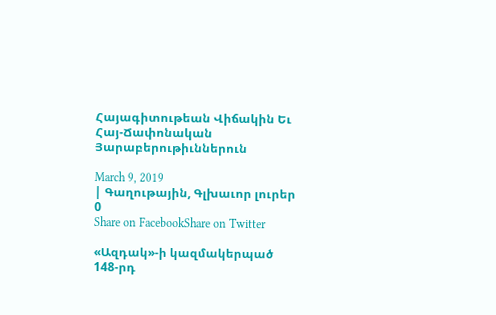Հայագիտութեան Վիճակին Եւ Հայ-Ճափոնական Յարաբերութիւններուն

March 9, 2019
| Գաղութային, Գլխաւոր լուրեր
0
Share on FacebookShare on Twitter

«Ազդակ»-ի կազմակերպած 148-րդ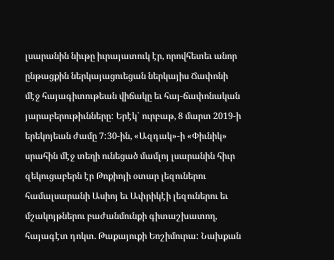լսարանին նիւթը իւրայատուկ էր, որովհետեւ անոր ընթացքին ներկայացուեցան ներկայիս Ճափոնի մէջ հայագիտութեան վիճակը եւ հայ-ճափոնական յարաբերութիւնները: Երէկ` ուրբաթ, 8 մարտ 2019-ի երեկոյեան ժամը 7:30-ին, «Ազդակ»-ի «Փիւնիկ» սրահին մէջ տեղի ունեցած մամլոյ լսարանին հիւր զեկուցաբերն էր Թոքիոյի օտար լեզուներու համալսարանի Ասիոյ եւ Ափրիկէի լեզուներու եւ մշակոյթներու բաժանմունքի գիտաշխատող, հայագէտ դոկտ. Թաքայուքի Եոշիմուրա: Նախքան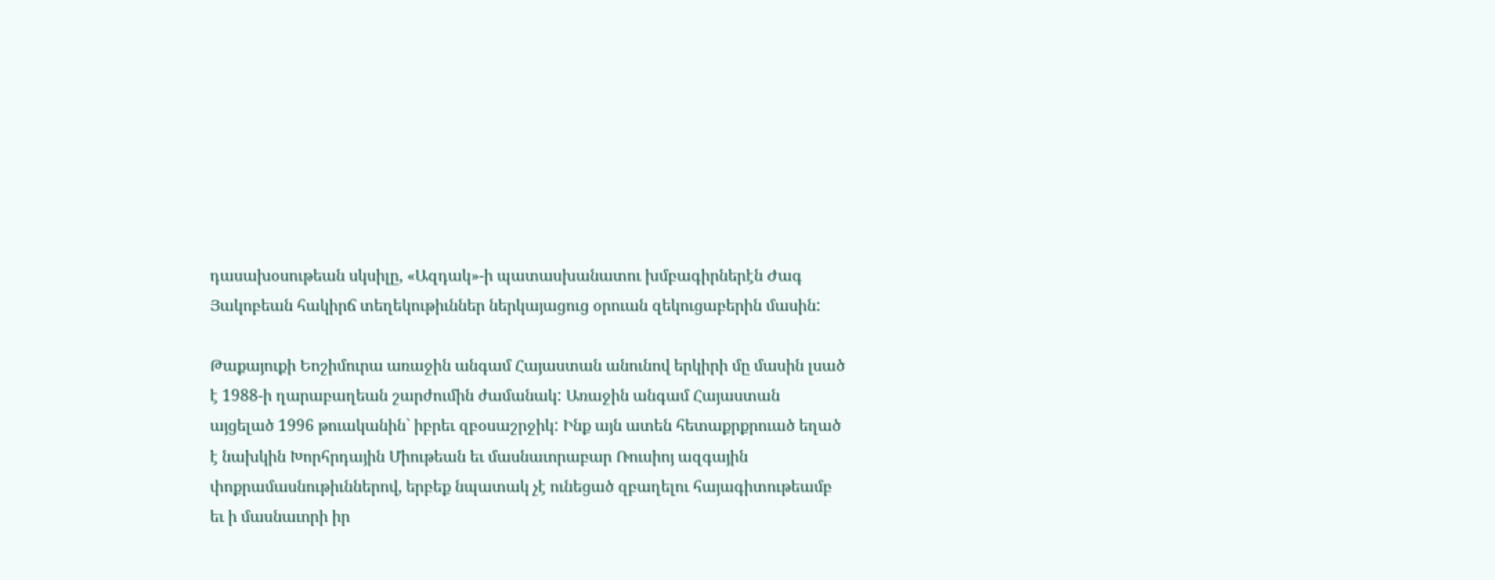դասախօսութեան սկսիլը, «Ազդակ»-ի պատասխանատու խմբագիրներէն Ժագ Յակոբեան հակիրճ տեղեկութիւններ ներկայացուց օրուան զեկուցաբերին մասին:

Թաքայուքի Եոշիմուրա առաջին անգամ Հայաստան անունով երկիրի մը մասին լսած է 1988-ի ղարաբաղեան շարժումին ժամանակ: Առաջին անգամ Հայաստան այցելած 1996 թուականին` իբրեւ զբօսաշրջիկ: Ինք այն ատեն հետաքրքրուած եղած է նախկին Խորհրդային Միութեան եւ մասնաւորաբար Ռուսիոյ ազգային փոքրամասնութիւններով, երբեք նպատակ չէ ունեցած զբաղելու հայագիտութեամբ եւ ի մասնաւորի իր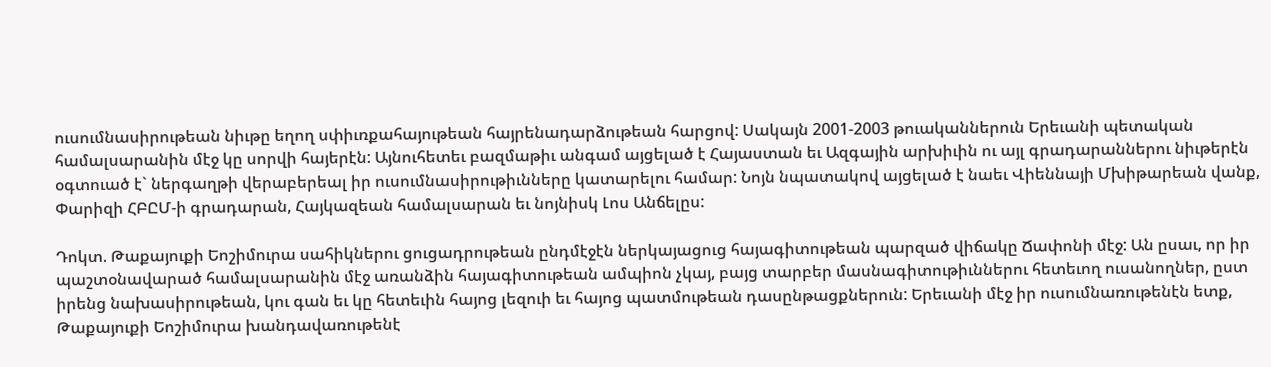ուսումնասիրութեան նիւթը եղող սփիւռքահայութեան հայրենադարձութեան հարցով: Սակայն 2001-2003 թուականներուն Երեւանի պետական համալսարանին մէջ կը սորվի հայերէն: Այնուհետեւ բազմաթիւ անգամ այցելած է Հայաստան եւ Ազգային արխիւին ու այլ գրադարաններու նիւթերէն օգտուած է` ներգաղթի վերաբերեալ իր ուսումնասիրութիւնները կատարելու համար: Նոյն նպատակով այցելած է նաեւ Վիեննայի Մխիթարեան վանք, Փարիզի ՀԲԸՄ-ի գրադարան, Հայկազեան համալսարան եւ նոյնիսկ Լոս Անճելըս:

Դոկտ. Թաքայուքի Եոշիմուրա սահիկներու ցուցադրութեան ընդմէջէն ներկայացուց հայագիտութեան պարզած վիճակը Ճափոնի մէջ: Ան ըսաւ, որ իր պաշտօնավարած համալսարանին մէջ առանձին հայագիտութեան ամպիոն չկայ, բայց տարբեր մասնագիտութիւններու հետեւող ուսանողներ, ըստ իրենց նախասիրութեան, կու գան եւ կը հետեւին հայոց լեզուի եւ հայոց պատմութեան դասընթացքներուն: Երեւանի մէջ իր ուսումնառութենէն ետք, Թաքայուքի Եոշիմուրա խանդավառութենէ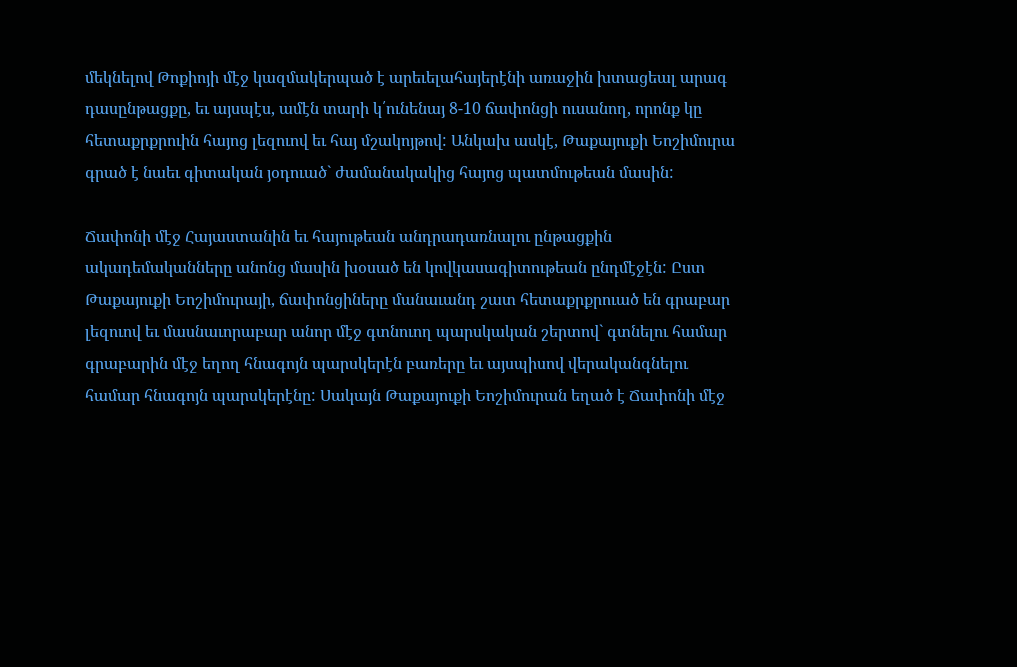մեկնելով Թոքիոյի մէջ կազմակերպած է արեւելահայերէնի առաջին խտացեալ արագ դասընթացքը, եւ այսպէս, ամէն տարի կ՛ունենայ 8-10 ճափոնցի ուսանող, որոնք կը հետաքրքրուին հայոց լեզուով եւ հայ մշակոյթով: Անկախ ասկէ, Թաքայուքի Եոշիմուրա գրած է նաեւ գիտական յօդուած` ժամանակակից հայոց պատմութեան մասին:

Ճափոնի մէջ Հայաստանին եւ հայութեան անդրադառնալու ընթացքին ակադեմականները անոնց մասին խօսած են կովկասագիտութեան ընդմէջէն: Ըստ Թաքայուքի Եոշիմուրայի, ճափոնցիները մանաւանդ շատ հետաքրքրուած են գրաբար լեզուով եւ մասնաւորաբար անոր մէջ գտնուող պարսկական շերտով` գտնելու համար գրաբարին մէջ եղող հնագոյն պարսկերէն բառերը եւ այսպիսով վերականգնելու համար հնագոյն պարսկերէնը: Սակայն Թաքայուքի Եոշիմուրան եղած է Ճափոնի մէջ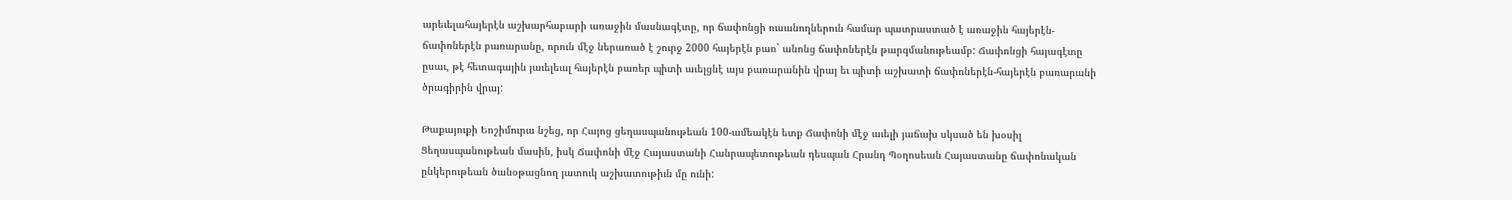արեւելահայերէն աշխարհաբարի առաջին մասնագէտը, որ ճափոնցի ուսանողներուն համար պատրաստած է առաջին հայերէն-ճափոներէն բառարանը, որուն մէջ ներառած է շուրջ 2000 հայերէն բառ` անոնց ճափոներէն թարգմանութեամբ: Ճափոնցի հայագէտը ըսաւ, թէ հետագային յաւելեալ հայերէն բառեր պիտի աւելցնէ այս բառարանին վրայ եւ պիտի աշխատի ճափոներէն-հայերէն բառարանի ծրագիրին վրայ:

Թաքայուքի Եոշիմուրա նշեց, որ Հայոց ցեղասպանութեան 100-ամեակէն ետք Ճափոնի մէջ աւելի յաճախ սկսած են խօսիլ Ցեղասպանութեան մասին, իսկ Ճափոնի մէջ Հայաստանի Հանրապետութեան դեսպան Հրանդ Պօղոսեան Հայաստանը ճափոնական ընկերութեան ծանօթացնող յատուկ աշխատութիւն մը ունի: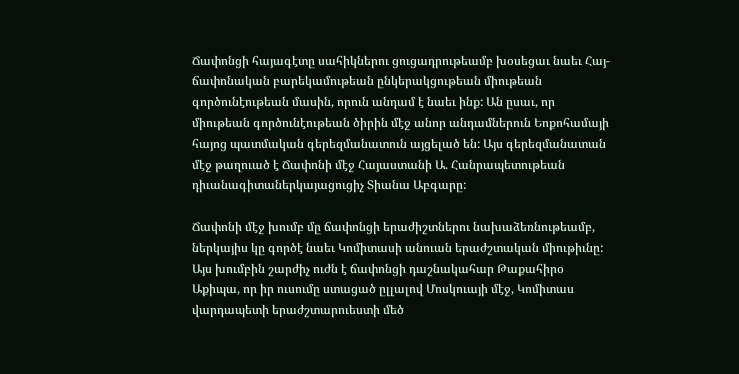Ճափոնցի հայագէտը սահիկներու ցուցադրութեամբ խօսեցաւ նաեւ Հայ-ճափոնական բարեկամութեան ընկերակցութեան միութեան գործունէութեան մասին, որուն անդամ է նաեւ ինք: Ան ըսաւ, որ միութեան գործունէութեան ծիրին մէջ անոր անդամներուն Եոքոհամայի հայոց պատմական գերեզմանատուն այցելած են: Այս գերեզմանատան մէջ թաղուած է Ճափոնի մէջ Հայաստանի Ա. Հանրապետութեան դիւանագիտաներկայացուցիչ Տիանա Աբգարը:

Ճափոնի մէջ խումբ մը ճափոնցի երաժիշտներու նախաձեռնութեամբ, ներկայիս կը գործէ նաեւ Կոմիտասի անուան երաժշտական միութիւնը: Այս խումբին շարժիչ ուժն է ճափոնցի դաշնակահար Թաքահիրօ Աքիպա, որ իր ուսումը ստացած ըլլալով Մոսկուայի մէջ, Կոմիտաս վարդապետի երաժշտարուեստի մեծ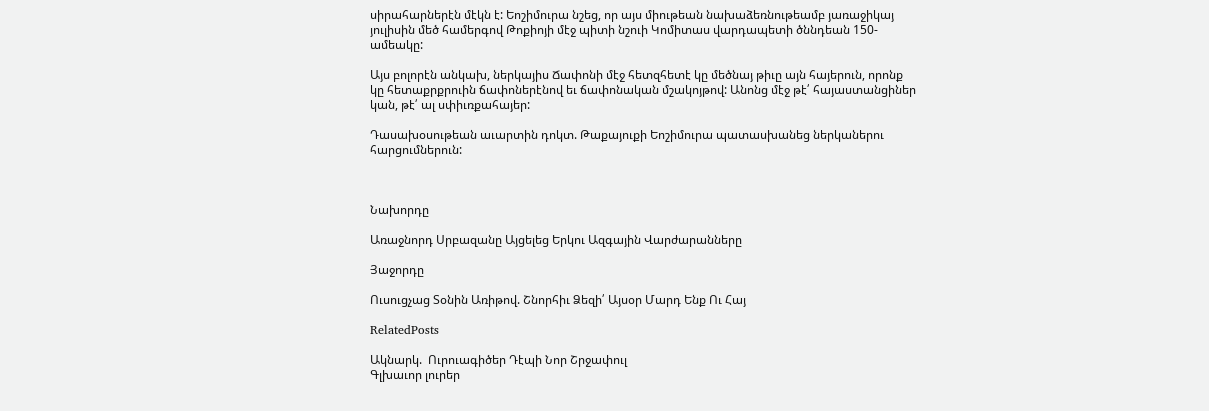սիրահարներէն մէկն է: Եոշիմուրա նշեց, որ այս միութեան նախաձեռնութեամբ յառաջիկայ յուլիսին մեծ համերգով Թոքիոյի մէջ պիտի նշուի Կոմիտաս վարդապետի ծննդեան 150-ամեակը:

Այս բոլորէն անկախ, ներկայիս Ճափոնի մէջ հետզհետէ կը մեծնայ թիւը այն հայերուն, որոնք կը հետաքրքրուին ճափոներէնով եւ ճափոնական մշակոյթով: Անոնց մէջ թէ՛ հայաստանցիներ կան, թէ՛ ալ սփիւռքահայեր:

Դասախօսութեան աւարտին դոկտ. Թաքայուքի Եոշիմուրա պատասխանեց ներկաներու հարցումներուն:



Նախորդը

Առաջնորդ Սրբազանը Այցելեց Երկու Ազգային Վարժարանները

Յաջորդը

Ուսուցչաց Տօնին Առիթով. Շնորհիւ Ձեզի՛ Այսօր Մարդ Ենք Ու Հայ

RelatedPosts

Ակնարկ.  Ուրուագիծեր Դէպի Նոր Շրջափուլ
Գլխաւոր լուրեր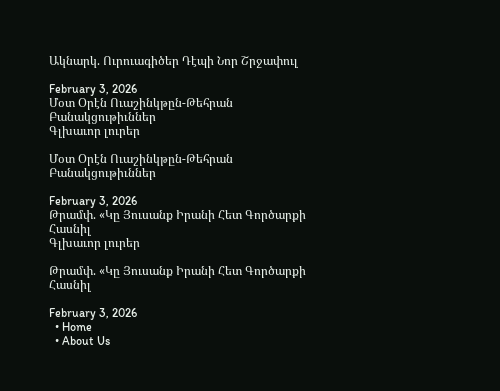Ակնարկ. Ուրուագիծեր Դէպի Նոր Շրջափուլ

February 3, 2026
Մօտ Օրէն Ուաշինկթըն-Թեհրան Բանակցութիւններ
Գլխաւոր լուրեր

Մօտ Օրէն Ուաշինկթըն-Թեհրան Բանակցութիւններ

February 3, 2026
Թրամփ. «Կը Յուսանք Իրանի Հետ Գործարքի Հասնիլ
Գլխաւոր լուրեր

Թրամփ. «Կը Յուսանք Իրանի Հետ Գործարքի Հասնիլ

February 3, 2026
  • Home
  • About Us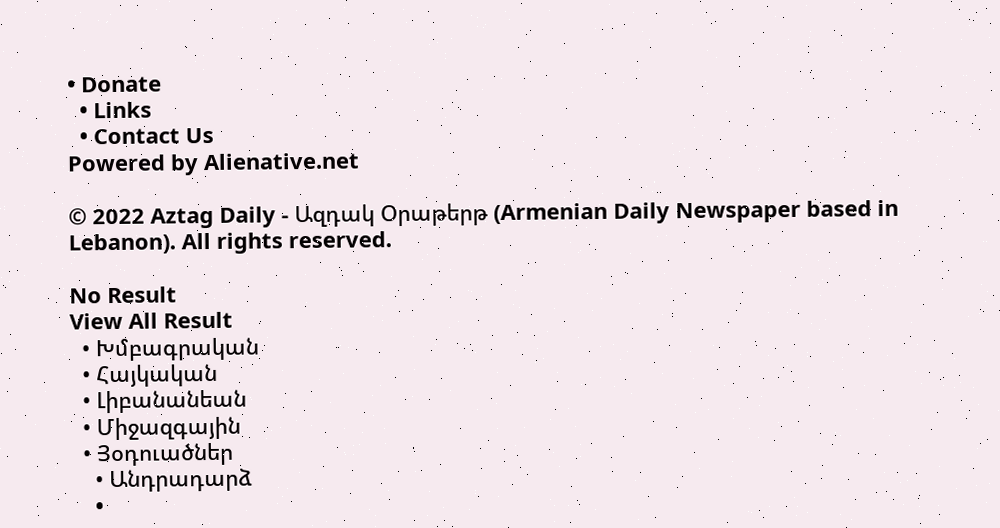• Donate
  • Links
  • Contact Us
Powered by Alienative.net

© 2022 Aztag Daily - Ազդակ Օրաթերթ (Armenian Daily Newspaper based in Lebanon). All rights reserved.

No Result
View All Result
  • Խմբագրական
  • Հայկական
  • Լիբանանեան
  • Միջազգային
  • Յօդուածներ
    • Անդրադարձ
    •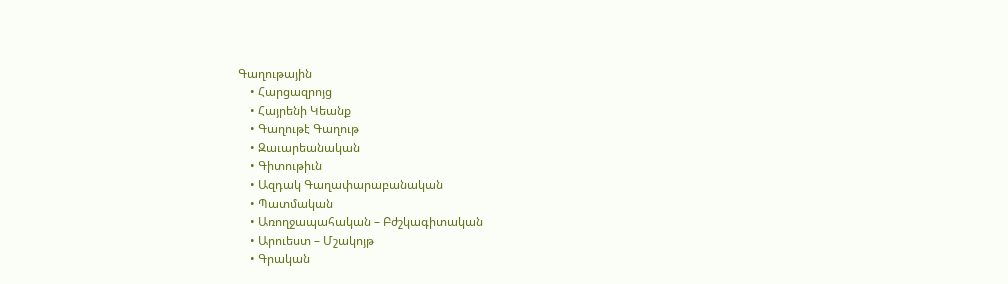Գաղութային
    • Հարցազրոյց
    • Հայրենի Կեանք
    • Գաղութէ Գաղութ
    • Զաւարեանական
    • Գիտութիւն
    • Ազդակ Գաղափարաբանական
    • Պատմական
    • Առողջապահական – Բժշկագիտական
    • Արուեստ – Մշակոյթ
    • Գրական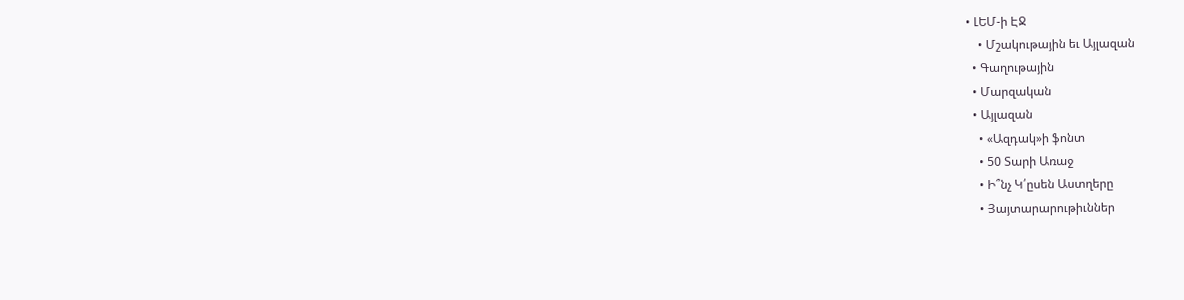• ԼԵՄ-ի ԷՋ
    • Մշակութային եւ Այլազան
  • Գաղութային
  • Մարզական
  • Այլազան
    • «Ազդակ»ի ֆոնտ
    • 50 Տարի Առաջ
    • Ի՞նչ Կ՛ըսեն Աստղերը
    • Յայտարարութիւններ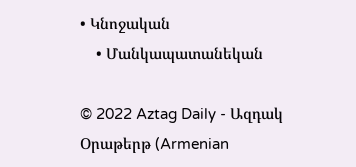• Կնոջական
    • Մանկապատանեկան

© 2022 Aztag Daily - Ազդակ Օրաթերթ (Armenian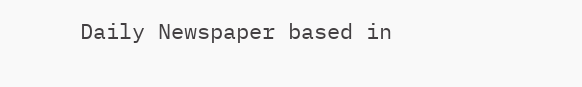Daily Newspaper based in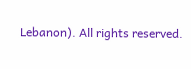Lebanon). All rights reserved.